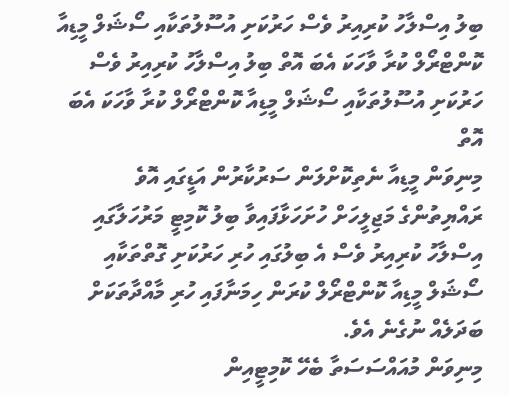ބިލު އިސްލާހު ކުރިއިރު ވެސް ހަރުކަށި އުސޫލުތަކާއި ސޯޝަލް މީޑިއާ ކޮންޓްރޯލް ކުރާ ވާހަކަ އެބަ އޮތް ބިލު އިސްލާހު ކުރިއިރު ވެސް ހަރުކަށި އުސޫލުތަކާއި ސޯޝަލް މީޑިއާ ކޮންޓްރޯލް ކުރާ ވާހަކަ އެބަ އޮތް
މިނިވަން މީޑިއާ ނެތިކޮށްލަން ސަރުކާރުން އަޑީގައި އޮވެ ރައްޔިތުންގެ މަޖިލީހަށް ހުށަހަޅާފައިވާ ބިލު ކޮމިޓީ މަރުހަލާގައި އިސްލާހު ކުރިއިރު ވެސް އެ ބިލުގައި ހުރި ހަރުކަށި ގޮތްތަކާއި ސޯޝަލް މީޑިއާ ކޮންޓްރޯލް ކުރަން ހިމަނާފައި ހުރި މާއްދާތަކަށް ބަދަލެއް ނުގެނެ އެވެ.
މިނިވަން މުއައްސަސަތާ ބެހޭ ކޮމިޓީއިން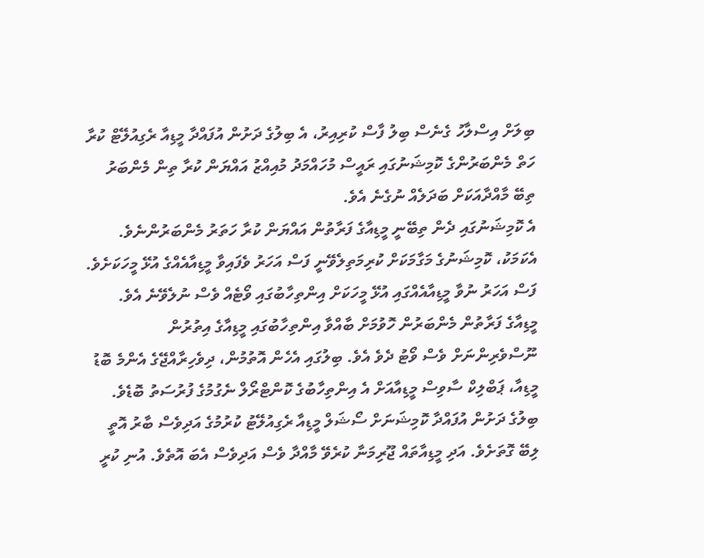ބިލަށް އިސްލާހު ގެނެސް ބިލު ފާސް ކުރިއިރު، އެ ބިލުގެ ދަށުން އުފައްދާ މީޑިއާ ރެގިއުލޭޓް ކުރާ ހަތް މެންބަރުންގެ ކޮމިޝަނުގައި ރައީސް މުހައްމަދު މުއިއްޒު އައްޔަން ކުރާ ތިން މެންބަރު ތިބޭ މާއްދާއަކަށް ބަދަލެއް ނުގެނެ އެވެ.
އެ ކޮމިޝަނުގައި ދެން ތިބޭނީ މީޑިއާގެ ފަރާތުން އައްޔަން ކުރާ ހަތަރު މެންބަރުންނެވެ. އެކަމަކު، ކޮމިޝަނުގެ މަގާމަކަށް ކުރިމަތިލެވޭނީ ފަސް އަހަރު ވެފައިވާ މީޑިއާއެއްގެ އުޅޭ މީހަކަށެވެ. ފަސް އަހަރު ނުވާ މީޑިއާއެއްގައި އުޅޭ މީހަކަށް އިންތިހާބުގައި ވޯޓެއް ވެސް ނުލެވޭނެ އެވެ.
މީޑިއާގެ ފަރާތުން މެންބަރުން ހޮވުމަށް ބާއްވާ އިންތިހާބުގައި މީޑިއާގެ އިތުރުން ނޫސްވެރިންނަށް ވެސް ވޯޓު ދެވެ އެވެ. ބިލުގައި އެހެން އޮތުމުން، ދިވެހިރާއްޖޭގެ އެންމެ ބޮޑު މީޑިއާ، ޕަބްލިކް ސާވިސް މީޑިއާއަށް އެ އިންތިހާބުގެ ކޮންޓްރޯލް ނެގުމުގެ ފުރުސަތު ބޮޑެވެ.
ބިލުގެ ދަށުން އުފައްދާ ކޮމިޝަނަށް ސޯޝަލް މީޑިއާ ރެގިއުލޭޓު ކުރުމުގެ އަދިވެސް ބާރު އޮތީ ލިބޭ ގޮތަށެވެ. އަދި މީޑިއާތައް ޖޫރިމަނާ ކުރެވޭ މާއްދާ ވެސް އަދިވެސް އެބަ އޮތެވެ. އުނި ކުރީ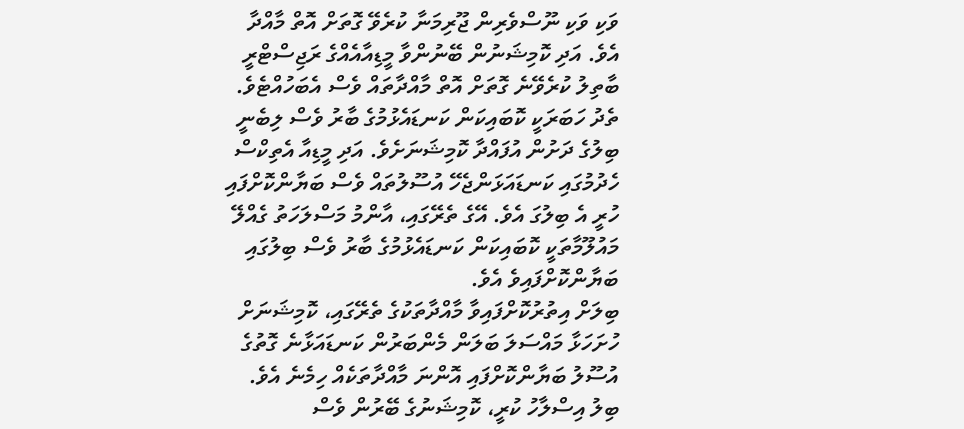ވަކި ވަކި ނޫސްވެރިން ޖޫރިމަނާ ކުރެވޭ ގޮތަށް އޮތް މާއްދާ އެވެ. އަދި ކޮމިޝަނުން ބޭނުންވާ މީޑިއާއެއްގެ ރަޖިސްޓްރީ ބާތިލު ކުރެވޭނެ ގޮތަށް އޮތް މާއްދާތައް ވެސް އެބަހުއްޓެވެ.
ތެދު ހަބަރަކީ ކޮބައިކަން ކަނޑައެޅުމުގެ ބާރު ވެސް ލިބެނީ ބިލުގެ ދަށުން އުފައްދާ ކޮމިޝަނަށެވެ. އަދި މީޑިއާ އެތިކްސް ހެދުމުގައި ކަނޑައަޅަންޖެހޭ އުސޫލުތައް ވެސް ބަޔާންކޮށްފައި ހުރީ އެ ބިލުގަ އެވެ. އޭގެ ތެރޭގައި، އާންމު މަސްލަހަތު ގެއްލޭ މައުލޫމާތަކީ ކޮބައިކަން ކަނޑައެޅުމުގެ ބާރު ވެސް ބިލުގައި ބަޔާންކޮށްފައިވެ އެވެ.
ބިލަށް އިތުރުކޮށްފައިވާ މާއްދާތަކުގެ ތެރޭގައި، ކޮމިޝަނަށް ހުށަހަޅާ މައްސަލަ ބަލަން މެންބަރުން ކަނޑައަޅާނެ ގޮތުގެ އުސޫލު ބަޔާންކޮށްފައި އޮންނަ މާއްދާތަކެއް ހިމެނެ އެވެ. ބިލު އިސްލާހު ކުރީ، ކޮމިޝަނުގެ ބޭރުން ވެސް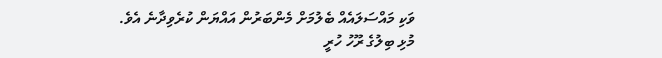ވަކި މައްސަލައެއް ބެލުމަށް މެންބަރުން އައްޔަން ކުރެވިދާނެ އެވެ.
މުޅި ބިލުގެ ރޫހު ހުރީ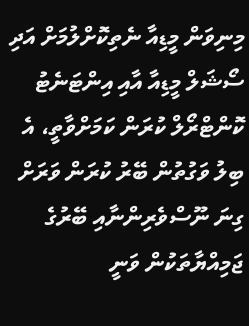މިނިވަން މީޑިއާ ނެތިކޮށްލުމަށް އަދި ސޯޝަލް މީޑިއާ އާއި އިންޓަނެޓު ކޮންޓްރޯލް ކުރަން ކަމަށްވާތީ، އެ ބިލު ވަގުތުން ބޭރު ކުރަން ވަރަށް ގިނަ ނޫސްވެރިންނާއި ބޭރުގެ ޖަމިއްޔާތަކުން ވަނީ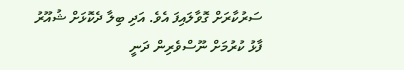ސަރުކާރަށް ގޮވާލައިފަ އެވެ. އަދި ބިލާ ދެކޮޅަށް ޝުއޫރު ފާޅު ކުރުމަށް ނޫސްވެރިން ދަނީ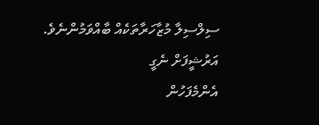ސިލްސިލާ މުޒާހަރާތަކެއް ބާއްވަމުންނެވެ.
އަރުޝީފަށް ނެގީ
އެންމެފަހުން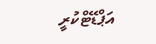އަޕްޑޭޓްކުރީ